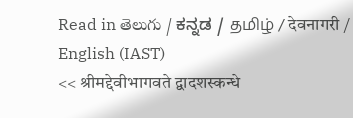Read in తెలుగు / ಕನ್ನಡ / தமிழ் / देवनागरी / English (IAST)
<< श्रीमद्देवीभागवते द्वादशस्कन्धे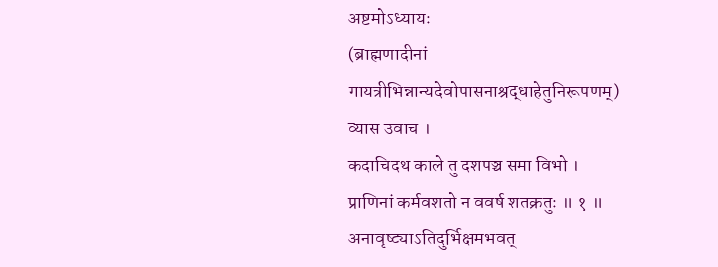अष्टमोऽध्यायः
(ब्राह्मणादीनां गायत्रीभिन्नान्यदेवोपासनाश्रद्धाहेतुनिरूपणम्)
व्यास उवाच ।
कदाचिदथ काले तु दशपञ्च समा विभो ।
प्राणिनां कर्मवशतो न ववर्ष शतक्रतुः ॥ १ ॥
अनावृष्ट्याऽतिदुर्भिक्षमभवत्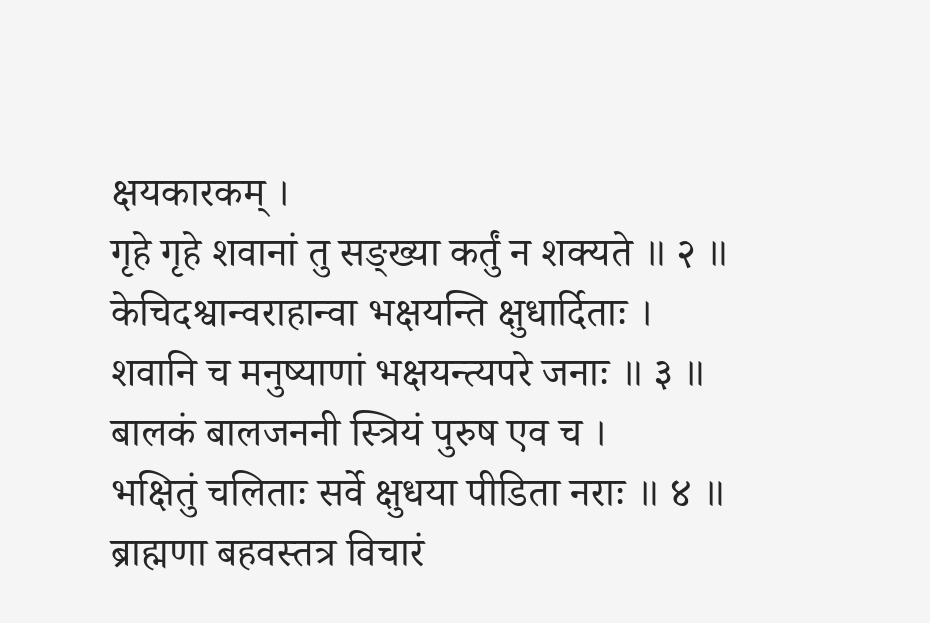क्षयकारकम् ।
गृहे गृहे शवानां तु सङ्ख्या कर्तुं न शक्यते ॥ २ ॥
केचिदश्वान्वराहान्वा भक्षयन्ति क्षुधार्दिताः ।
शवानि च मनुष्याणां भक्षयन्त्यपरे जनाः ॥ ३ ॥
बालकं बालजननी स्त्रियं पुरुष एव च ।
भक्षितुं चलिताः सर्वे क्षुधया पीडिता नराः ॥ ४ ॥
ब्राह्मणा बहवस्तत्र विचारं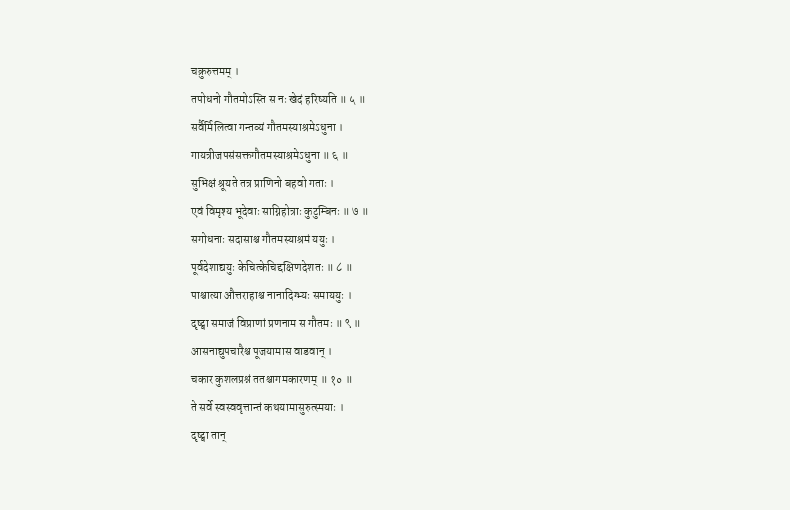चक्रुरुत्तमम् ।
तपोधनो गौतमोऽस्ति स नः खेदं हरिष्यति ॥ ५ ॥
सर्वैर्मिलित्वा गन्तव्यं गौतमस्याश्रमेऽधुना ।
गायत्रीजपसंसक्तगौतमस्याश्रमेऽधुना ॥ ६ ॥
सुभिक्षं श्रूयते तत्र प्राणिनो बहवो गताः ।
एवं विमृश्य भूदेवाः साग्निहोत्राः कुटुम्बिनः ॥ ७ ॥
सगोधनाः सदासाश्च गौतमस्याश्रमं ययुः ।
पूर्वदेशाद्ययुः केचित्केचिद्दक्षिणदेशतः ॥ ८ ॥
पाश्चात्या औत्तराहाश्च नानादिग्भ्यः समाययुः ।
दृष्ट्वा समाजं विप्राणां प्रणनाम स गौतमः ॥ ९ ॥
आसनाद्युपचारैश्च पूजयामास वाडवान् ।
चकार कुशलप्रश्नं ततश्चागमकारणम् ॥ १० ॥
ते सर्वे स्वस्ववृत्तान्तं कथयामासुरुत्स्मयाः ।
दृष्ट्वा तान्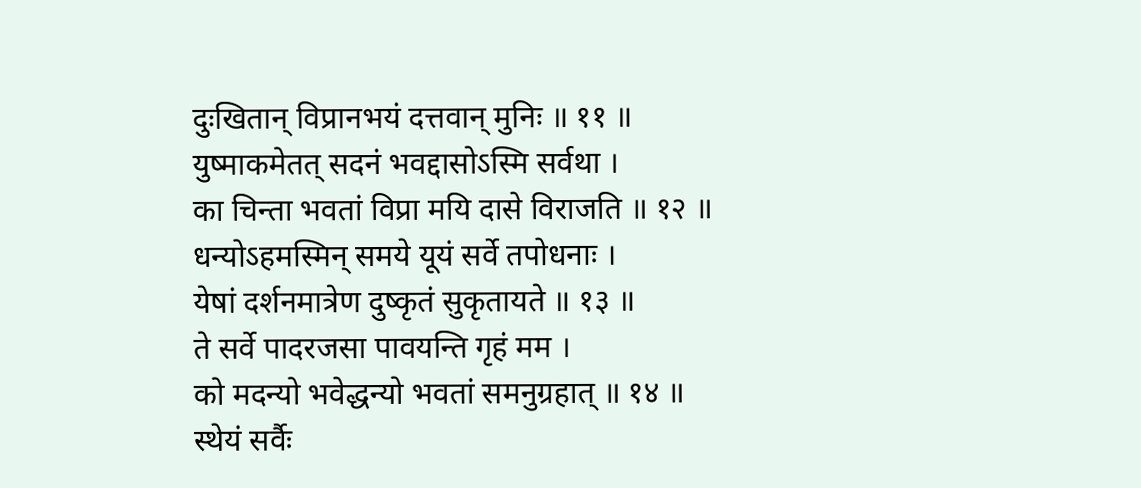दुःखितान् विप्रानभयं दत्तवान् मुनिः ॥ ११ ॥
युष्माकमेतत् सदनं भवद्दासोऽस्मि सर्वथा ।
का चिन्ता भवतां विप्रा मयि दासे विराजति ॥ १२ ॥
धन्योऽहमस्मिन् समये यूयं सर्वे तपोधनाः ।
येषां दर्शनमात्रेण दुष्कृतं सुकृतायते ॥ १३ ॥
ते सर्वे पादरजसा पावयन्ति गृहं मम ।
को मदन्यो भवेद्धन्यो भवतां समनुग्रहात् ॥ १४ ॥
स्थेयं सर्वैः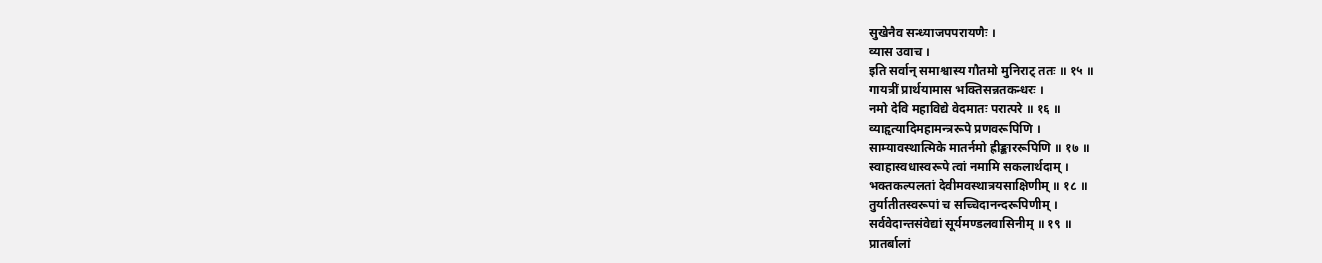सुखेनैव सन्ध्याजपपरायणैः ।
व्यास उवाच ।
इति सर्वान् समाश्वास्य गौतमो मुनिराट् ततः ॥ १५ ॥
गायत्रीं प्रार्थयामास भक्तिसन्नतकन्धरः ।
नमो देवि महाविद्ये वेदमातः परात्परे ॥ १६ ॥
व्याहृत्यादिमहामन्त्ररूपे प्रणवरूपिणि ।
साम्यावस्थात्मिके मातर्नमो ह्रीङ्काररूपिणि ॥ १७ ॥
स्वाहास्वधास्वरूपे त्वां नमामि सकलार्थदाम् ।
भक्तकल्पलतां देवीमवस्थात्रयसाक्षिणीम् ॥ १८ ॥
तुर्यातीतस्वरूपां च सच्चिदानन्दरूपिणीम् ।
सर्ववेदान्तसंवेद्यां सूर्यमण्डलवासिनीम् ॥ १९ ॥
प्रातर्बालां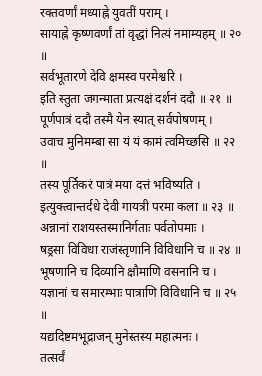रक्तवर्णां मध्याह्ने युवतीं पराम् ।
सायाह्ने कृष्णवर्णां तां वृद्धां नित्यं नमाम्यहम् ॥ २० ॥
सर्वभूतारणे देवि क्षमस्व परमेश्वरि ।
इति स्तुता जगन्माता प्रत्यक्षं दर्शनं ददौ ॥ २१ ॥
पूर्णपात्रं ददौ तस्मै येन स्यात् सर्वपोषणम् ।
उवाच मुनिमम्बा सा यं यं कामं त्वमिच्छसि ॥ २२ ॥
तस्य पूर्तिकरं पात्रं मया दत्तं भविष्यति ।
इत्युक्त्वान्तर्दधे देवी गायत्री परमा कला ॥ २३ ॥
अन्नानां राशयस्तस्मानिर्गताः पर्वतोपमाः ।
षड्रसा विविधा राजंस्तृणानि विविधानि च ॥ २४ ॥
भूषणानि च दिव्यानि क्षौमाणि वसनानि च ।
यज्ञानां च समारम्भाः पात्राणि विविधानि च ॥ २५ ॥
यद्यदिष्टमभूद्राजन् मुनेस्तस्य महात्मनः ।
तत्सर्वं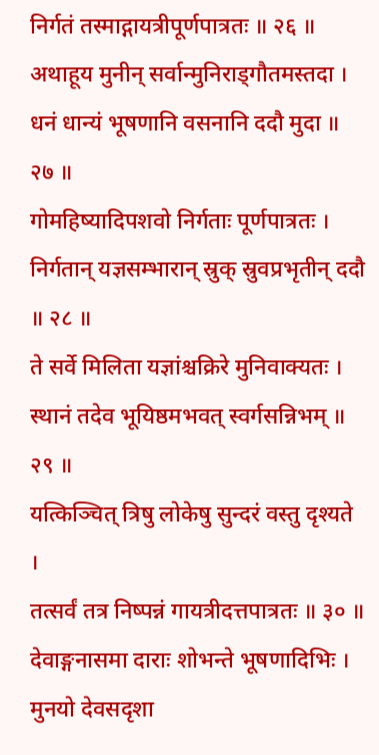निर्गतं तस्माद्गायत्रीपूर्णपात्रतः ॥ २६ ॥
अथाहूय मुनीन् सर्वान्मुनिराड्गौतमस्तदा ।
धनं धान्यं भूषणानि वसनानि ददौ मुदा ॥ २७ ॥
गोमहिष्यादिपशवो निर्गताः पूर्णपात्रतः ।
निर्गतान् यज्ञसम्भारान् स्रुक् स्रुवप्रभृतीन् ददौ ॥ २८ ॥
ते सर्वे मिलिता यज्ञांश्चक्रिरे मुनिवाक्यतः ।
स्थानं तदेव भूयिष्ठमभवत् स्वर्गसन्निभम् ॥ २९ ॥
यत्किञ्चित् त्रिषु लोकेषु सुन्दरं वस्तु दृश्यते ।
तत्सर्वं तत्र निष्पन्नं गायत्रीदत्तपात्रतः ॥ ३० ॥
देवाङ्गनासमा दाराः शोभन्ते भूषणादिभिः ।
मुनयो देवसदृशा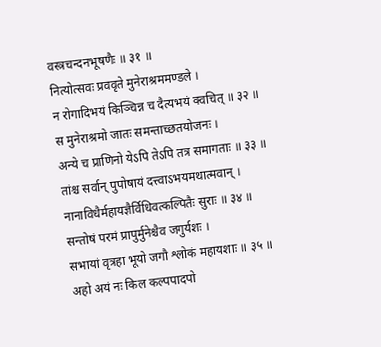वस्त्रचन्दनभूषणैः ॥ ३१ ॥
नित्योत्सवः प्रववृते मुनेराश्रममण्डले ।
न रोगादिभयं किञ्चिन्न च दैत्यभयं क्वचित् ॥ ३२ ॥
स मुनेराश्रमो जातः समन्ताच्छतयोजनः ।
अन्ये च प्राणिनो येऽपि तेऽपि तत्र समागताः ॥ ३३ ॥
तांश्च सर्वान् पुपोषायं दत्त्वाऽभयमथात्मवान् ।
नानाविधैर्महायज्ञैर्विधिवत्कल्पितैः सुराः ॥ ३४ ॥
सन्तोषं परमं प्रापुर्मुनेश्चैव जगुर्यशः ।
सभायां वृत्रहा भूयो जगौ श्लोकं महायशाः ॥ ३५ ॥
अहो अयं नः किल कल्पपादपो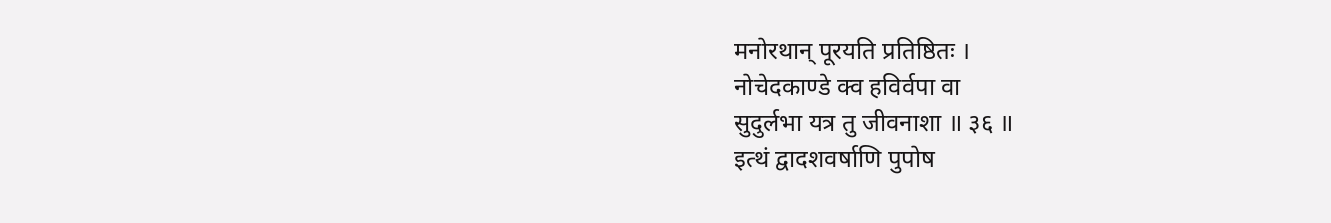मनोरथान् पूरयति प्रतिष्ठितः ।
नोचेदकाण्डे क्व हविर्वपा वा
सुदुर्लभा यत्र तु जीवनाशा ॥ ३६ ॥
इत्थं द्वादशवर्षाणि पुपोष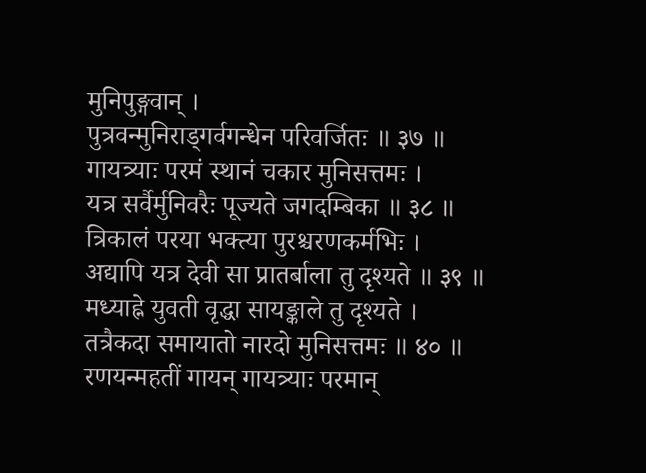मुनिपुङ्गवान् ।
पुत्रवन्मुनिराड्गर्वगन्धेन परिवर्जितः ॥ ३७ ॥
गायत्र्याः परमं स्थानं चकार मुनिसत्तमः ।
यत्र सर्वैर्मुनिवरैः पूज्यते जगदम्बिका ॥ ३८ ॥
त्रिकालं परया भक्त्या पुरश्चरणकर्मभिः ।
अद्यापि यत्र देवी सा प्रातर्बाला तु दृश्यते ॥ ३९ ॥
मध्याह्ने युवती वृद्धा सायङ्काले तु दृश्यते ।
तत्रैकदा समायातो नारदो मुनिसत्तमः ॥ ४० ॥
रणयन्महतीं गायन् गायत्र्याः परमान्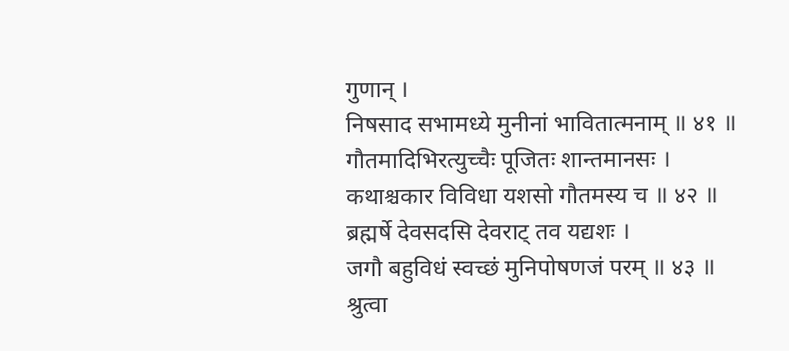गुणान् ।
निषसाद सभामध्ये मुनीनां भावितात्मनाम् ॥ ४१ ॥
गौतमादिभिरत्युच्चैः पूजितः शान्तमानसः ।
कथाश्चकार विविधा यशसो गौतमस्य च ॥ ४२ ॥
ब्रह्मर्षे देवसदसि देवराट् तव यद्यशः ।
जगौ बहुविधं स्वच्छं मुनिपोषणजं परम् ॥ ४३ ॥
श्रुत्वा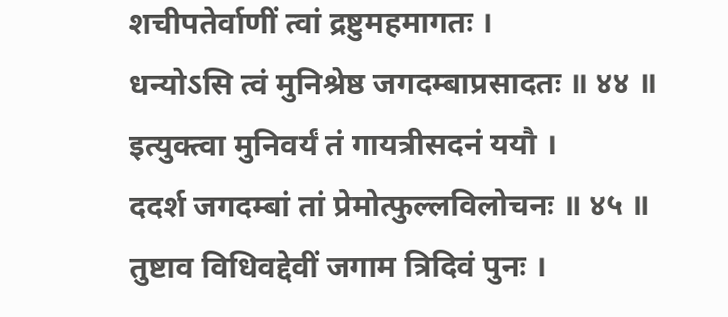शचीपतेर्वाणीं त्वां द्रष्टुमहमागतः ।
धन्योऽसि त्वं मुनिश्रेष्ठ जगदम्बाप्रसादतः ॥ ४४ ॥
इत्युक्त्वा मुनिवर्यं तं गायत्रीसदनं ययौ ।
ददर्श जगदम्बां तां प्रेमोत्फुल्लविलोचनः ॥ ४५ ॥
तुष्टाव विधिवद्देवीं जगाम त्रिदिवं पुनः ।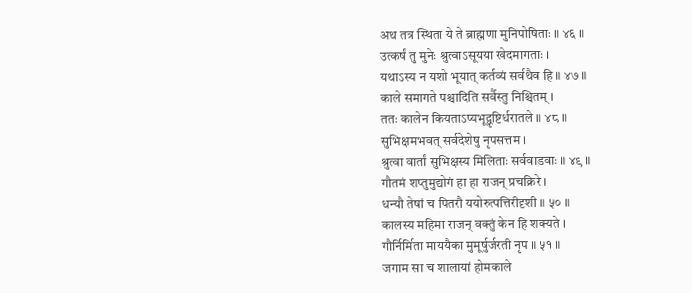अथ तत्र स्थिता ये ते ब्राह्मणा मुनिपोषिताः ॥ ४६ ॥
उत्कर्षं तु मुनेः श्रुत्वाऽसूयया खेदमागताः ।
यथाऽस्य न यशो भूयात् कर्तव्यं सर्वथैव हि ॥ ४७ ॥
काले समागते पश्चादिति सर्वैस्तु निश्चितम् ।
ततः कालेन कियताऽप्यभूद्वृष्टिर्धरातले ॥ ४८ ॥
सुभिक्षमभवत् सर्वदेशेषु नृपसत्तम ।
श्रुत्वा वार्तां सुभिक्षस्य मिलिताः सर्ववाडवाः ॥ ४९ ॥
गौतमं शप्तुमुद्योगं हा हा राजन् प्रचक्रिरे ।
धन्यौ तेषां च पितरौ ययोरुत्पत्तिरीदृशी ॥ ५० ॥
कालस्य महिमा राजन् वक्तुं केन हि शक्यते ।
गौर्निर्मिता माययैका मुमूर्षुर्जरती नृप ॥ ५१ ॥
जगाम सा च शालायां होमकाले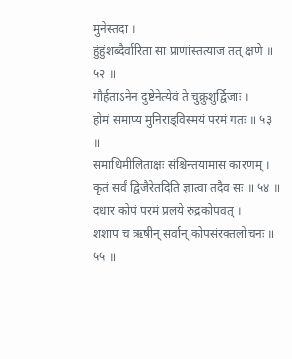मुनेस्तदा ।
हुंहुंशब्दैर्वारिता सा प्राणांस्तत्याज तत् क्षणे ॥ ५२ ॥
गौर्हताऽनेन दुष्टेनेत्येवं ते चुक्रुशुर्द्विजाः ।
होमं समाप्य मुनिराड्विस्मयं परमं गतः ॥ ५३ ॥
समाधिमीलिताक्षः संश्चिन्तयामास कारणम् ।
कृतं सर्वं द्विजैरेतदिति ज्ञात्वा तदैव सः ॥ ५४ ॥
दधार कोपं परमं प्रलये रुद्रकोपवत् ।
शशाप च ऋषीन् सर्वान् कोपसंरक्तलोचनः ॥ ५५ ॥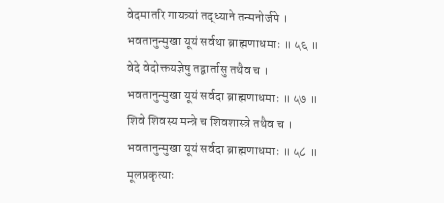वेदमातरि गायत्र्यां तद्ध्याने तन्मनोर्जपे ।
भवतानुन्मुखा यूयं सर्वथा ब्राह्मणाधमाः ॥ ५६ ॥
वेदे वेदोक्तयज्ञेषु तद्वार्तासु तथैव च ।
भवतानुन्मुखा यूयं सर्वदा ब्राह्मणाधमाः ॥ ५७ ॥
शिवे शिवस्य मन्त्रे च शिवशास्त्रे तथैव च ।
भवतानुन्मुखा यूयं सर्वदा ब्राह्मणाधमाः ॥ ५८ ॥
मूलप्रकृत्याः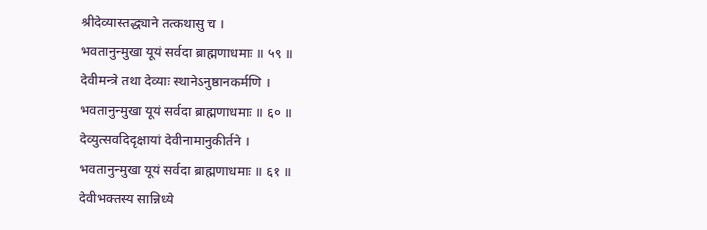श्रीदेव्यास्तद्ध्याने तत्कथासु च ।
भवतानुन्मुखा यूयं सर्वदा ब्राह्मणाधमाः ॥ ५९ ॥
देवीमन्त्रे तथा देव्याः स्थानेऽनुष्ठानकर्मणि ।
भवतानुन्मुखा यूयं सर्वदा ब्राह्मणाधमाः ॥ ६० ॥
देव्युत्सवदिदृक्षायां देवीनामानुकीर्तने ।
भवतानुन्मुखा यूयं सर्वदा ब्राह्मणाधमाः ॥ ६१ ॥
देवीभक्तस्य सान्निध्ये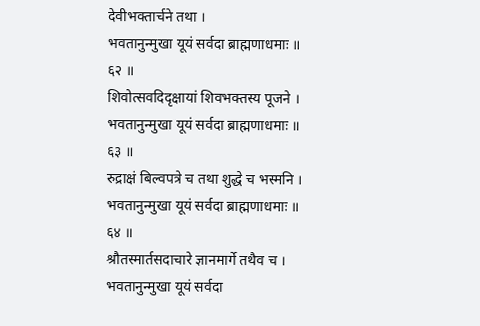देवीभक्तार्चने तथा ।
भवतानुन्मुखा यूयं सर्वदा ब्राह्मणाधमाः ॥ ६२ ॥
शिवोत्सवदिदृक्षायां शिवभक्तस्य पूजने ।
भवतानुन्मुखा यूयं सर्वदा ब्राह्मणाधमाः ॥ ६३ ॥
रुद्राक्षं बिल्वपत्रे च तथा शुद्धे च भस्मनि ।
भवतानुन्मुखा यूयं सर्वदा ब्राह्मणाधमाः ॥ ६४ ॥
श्रौतस्मार्तसदाचारे ज्ञानमार्गे तथैव च ।
भवतानुन्मुखा यूयं सर्वदा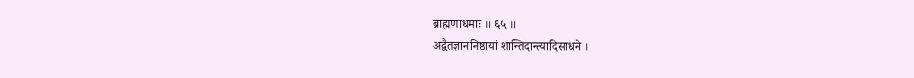ब्राह्मणाधमाः ॥ ६५ ॥
अद्वैतज्ञाननिष्ठायां शान्तिदान्त्यादिसाधने ।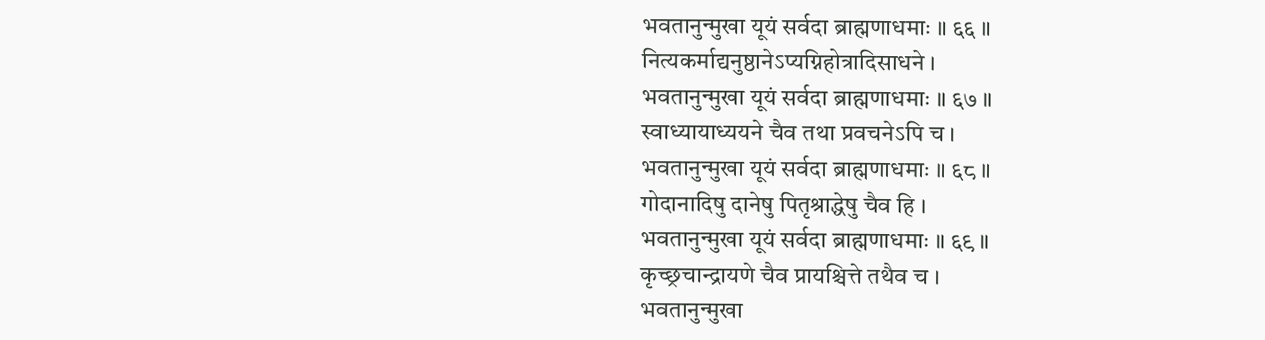भवतानुन्मुखा यूयं सर्वदा ब्राह्मणाधमाः ॥ ६६ ॥
नित्यकर्माद्यनुष्ठानेऽप्यग्निहोत्रादिसाधने ।
भवतानुन्मुखा यूयं सर्वदा ब्राह्मणाधमाः ॥ ६७ ॥
स्वाध्यायाध्ययने चैव तथा प्रवचनेऽपि च ।
भवतानुन्मुखा यूयं सर्वदा ब्राह्मणाधमाः ॥ ६८ ॥
गोदानादिषु दानेषु पितृश्राद्धेषु चैव हि ।
भवतानुन्मुखा यूयं सर्वदा ब्राह्मणाधमाः ॥ ६९ ॥
कृच्छ्रचान्द्रायणे चैव प्रायश्चित्ते तथैव च ।
भवतानुन्मुखा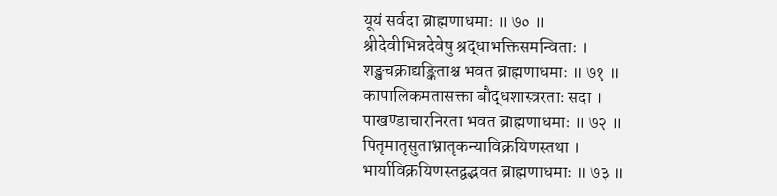यूयं सर्वदा ब्राह्मणाधमाः ॥ ७० ॥
श्रीदेवीभिन्नदेवेषु श्रद्धाभक्तिसमन्विताः ।
शङ्खचक्राद्यङ्किताश्च भवत ब्राह्मणाधमाः ॥ ७१ ॥
कापालिकमतासक्ता बौद्धशास्त्ररताः सदा ।
पाखण्डाचारनिरता भवत ब्राह्मणाधमाः ॥ ७२ ॥
पितृमातृसुताभ्रातृकन्याविक्रयिणस्तथा ।
भार्याविक्रयिणस्तद्वद्भवत ब्राह्मणाधमाः ॥ ७३ ॥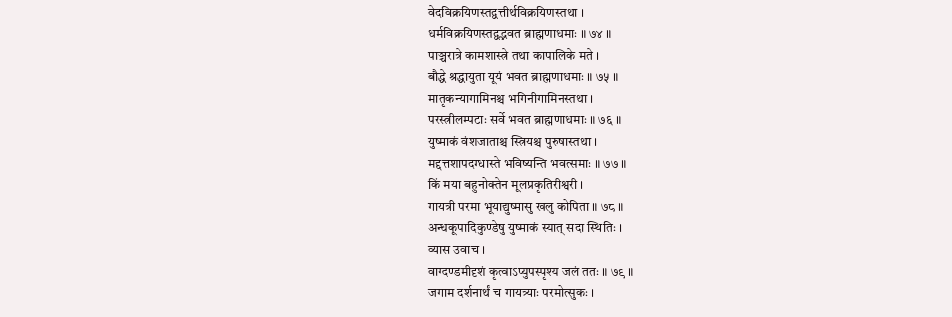वेदविक्रयिणस्तद्वत्तीर्थविक्रयिणस्तथा ।
धर्मविक्रयिणस्तद्वद्भवत ब्राह्मणाधमाः ॥ ७४ ॥
पाञ्चरात्रे कामशास्त्रे तथा कापालिके मते ।
बौद्धे श्रद्धायुता यूयं भवत ब्राह्मणाधमाः ॥ ७५ ॥
मातृकन्यागामिनश्च भगिनीगामिनस्तथा ।
परस्त्रीलम्पटाः सर्वे भवत ब्राह्मणाधमाः ॥ ७६ ॥
युष्माकं वंशजाताश्च स्त्रियश्च पुरुषास्तथा ।
मद्दत्तशापदग्धास्ते भविष्यन्ति भवत्समाः ॥ ७७ ॥
किं मया बहुनोक्तेन मूलप्रकृतिरीश्वरी ।
गायत्री परमा भूयाद्युष्मासु खलु कोपिता ॥ ७८ ॥
अन्धकूपादिकुण्डेषु युष्माकं स्यात् सदा स्थितिः ।
व्यास उवाच ।
वाग्दण्डमीदृशं कृत्वाऽप्युपस्पृश्य जलं ततः ॥ ७९ ॥
जगाम दर्शनार्थं च गायत्र्याः परमोत्सुकः ।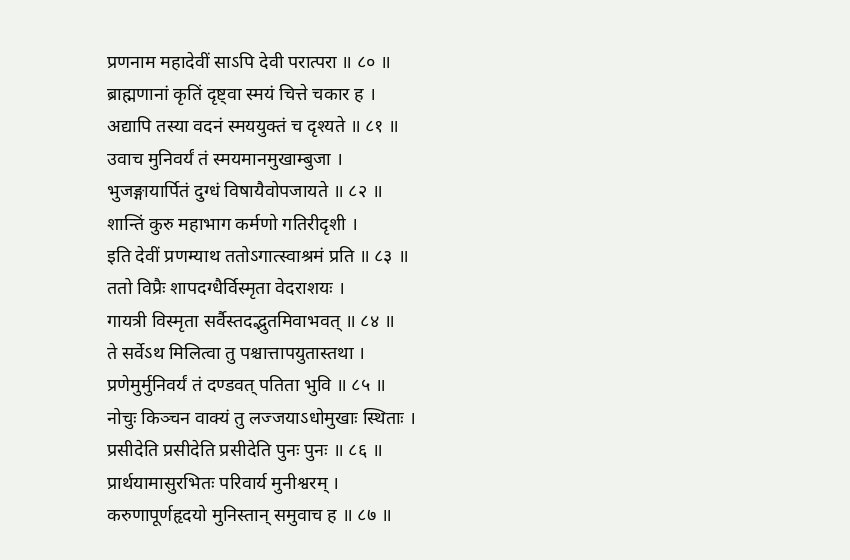प्रणनाम महादेवीं साऽपि देवी परात्परा ॥ ८० ॥
ब्राह्मणानां कृतिं दृष्ट्वा स्मयं चित्ते चकार ह ।
अद्यापि तस्या वदनं स्मययुक्तं च दृश्यते ॥ ८१ ॥
उवाच मुनिवर्यं तं स्मयमानमुखाम्बुजा ।
भुजङ्गायार्पितं दुग्धं विषायैवोपजायते ॥ ८२ ॥
शान्तिं कुरु महाभाग कर्मणो गतिरीदृशी ।
इति देवीं प्रणम्याथ ततोऽगात्स्वाश्रमं प्रति ॥ ८३ ॥
ततो विप्रैः शापदग्धैर्विस्मृता वेदराशयः ।
गायत्री विस्मृता सर्वैस्तदद्भुतमिवाभवत् ॥ ८४ ॥
ते सर्वेऽथ मिलित्वा तु पश्चात्तापयुतास्तथा ।
प्रणेमुर्मुनिवर्यं तं दण्डवत् पतिता भुवि ॥ ८५ ॥
नोचुः किञ्चन वाक्यं तु लज्जयाऽधोमुखाः स्थिताः ।
प्रसीदेति प्रसीदेति प्रसीदेति पुनः पुनः ॥ ८६ ॥
प्रार्थयामासुरभितः परिवार्य मुनीश्वरम् ।
करुणापूर्णहृदयो मुनिस्तान् समुवाच ह ॥ ८७ ॥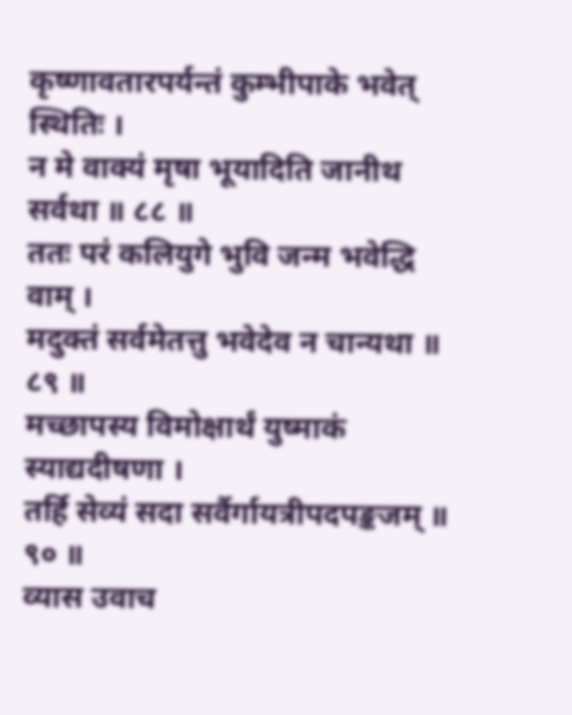कृष्णावतारपर्यन्तं कुम्भीपाके भवेत् स्थितिः ।
न मे वाक्यं मृषा भूयादिति जानीथ सर्वथा ॥ ८८ ॥
ततः परं कलियुगे भुवि जन्म भवेद्धि वाम् ।
मदुक्तं सर्वमेतत्तु भवेदेव न चान्यथा ॥ ८९ ॥
मच्छापस्य विमोक्षार्थं युष्माकं स्याद्यदीषणा ।
तर्हि सेव्यं सदा सर्वैर्गायत्रीपदपङ्कजम् ॥ ९० ॥
व्यास उवाच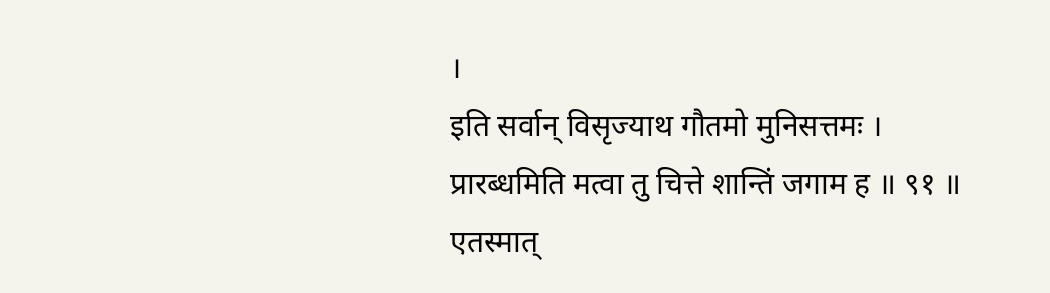।
इति सर्वान् विसृज्याथ गौतमो मुनिसत्तमः ।
प्रारब्धमिति मत्वा तु चित्ते शान्तिं जगाम ह ॥ ९१ ॥
एतस्मात्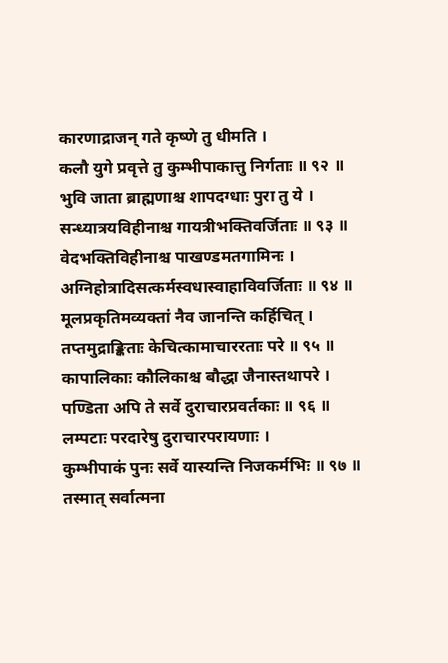कारणाद्राजन् गते कृष्णे तु धीमति ।
कलौ युगे प्रवृत्ते तु कुम्भीपाकात्तु निर्गताः ॥ ९२ ॥
भुवि जाता ब्राह्मणाश्च शापदग्धाः पुरा तु ये ।
सन्ध्यात्रयविहीनाश्च गायत्रीभक्तिवर्जिताः ॥ ९३ ॥
वेदभक्तिविहीनाश्च पाखण्डमतगामिनः ।
अग्निहोत्रादिसत्कर्मस्वधास्वाहाविवर्जिताः ॥ ९४ ॥
मूलप्रकृतिमव्यक्तां नैव जानन्ति कर्हिचित् ।
तप्तमुद्राङ्किताः केचित्कामाचाररताः परे ॥ ९५ ॥
कापालिकाः कौलिकाश्च बौद्धा जैनास्तथापरे ।
पण्डिता अपि ते सर्वे दुराचारप्रवर्तकाः ॥ ९६ ॥
लम्पटाः परदारेषु दुराचारपरायणाः ।
कुम्भीपाकं पुनः सर्वे यास्यन्ति निजकर्मभिः ॥ ९७ ॥
तस्मात् सर्वात्मना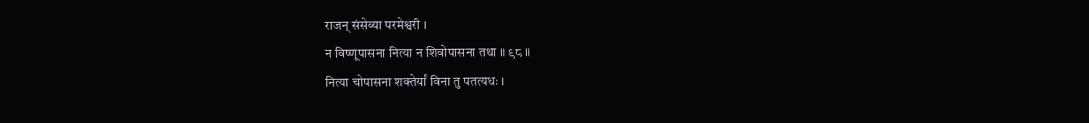राजन् संसेव्या परमेश्वरी ।
न विष्णूपासना नित्या न शिवोपासना तथा ॥ ९८ ॥
नित्या चोपासना शक्तेर्यां विना तु पतत्यधः ।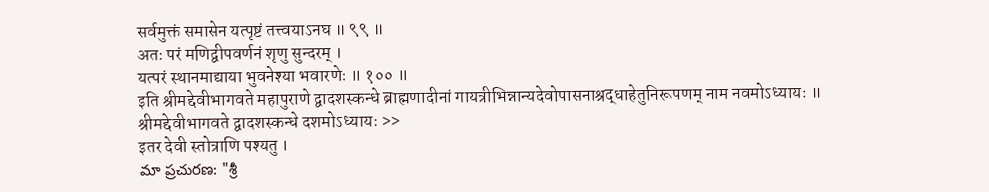सर्वमुक्तं समासेन यत्पृष्टं तत्त्वयाऽनघ ॥ ९९ ॥
अतः परं मणिद्वीपवर्णनं शृणु सुन्दरम् ।
यत्परं स्थानमाद्याया भुवनेश्या भवारणेः ॥ १०० ॥
इति श्रीमद्देवीभागवते महापुराणे द्वादशस्कन्धे ब्राह्मणादीनां गायत्रीभिन्नान्यदेवोपासनाश्रद्धाहेतुनिरूपणम् नाम नवमोऽध्यायः ॥
श्रीमद्देवीभागवते द्वादशस्कन्धे दशमोऽध्यायः >>
इतर देवी स्तोत्राणि पश्यतु ।
మా ప్రచురణ: "శ్రీ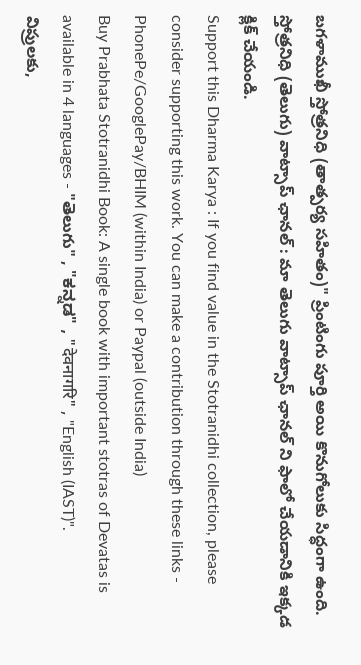బగళాముఖీ స్తోత్రనిధి (తాత్పర్య సహితం)" ప్రింటింగు పూర్తి అయి కొనుగోలుకు సిద్ధంగా ఉంది.
స్తోత్రనిధి (తెలుగు) వాట్సాప్ ఛానల్ : మా తెలుగు వాట్సాప్ ఛానల్ ని ఫాలో చేయడానికి ఇక్కడ క్లిక్ చేయండి.
Support this Dharma Karya : If you find value in the Stotranidhi collection, please consider supporting this work. You can make a contribution through these links - PhonePe/GooglePay/BHIM (within India) or Paypal (outside India)
Buy Prabhata Stotranidhi Book: A single book with important stotras of Devatas is available in 4 languages - "తెలుగు" , "ಕನ್ನಡ" , "देवनागरि" , "English (IAST)".
విప్రులకు,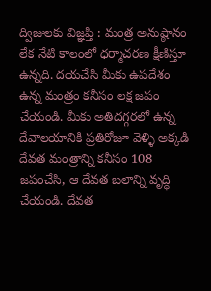ద్విజులకు విజ్ఞప్తి : మంత్ర అనుష్ఠానం లేక నేటి కాలంలో ధర్మాచరణ క్షీణిస్తూ ఉన్నది. దయచేసి మీకు ఉపదేశం ఉన్న మంత్రం కనీసం లక్ష జపం చేయండి. మీకు అతిదగ్గరలో ఉన్న దేవాలయానికి ప్రతిరోజూ వెళ్ళి అక్కడి దేవత మంత్రాన్ని కనీసం 108 జపంచేసి, ఆ దేవత బలాన్ని వృద్ధి చేయండి. దేవత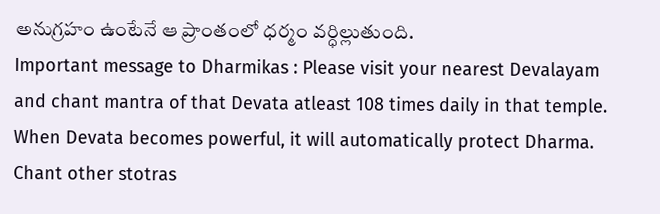అనుగ్రహం ఉంటేనే ఆ ప్రాంతంలో ధర్మం వర్ధిల్లుతుంది.
Important message to Dharmikas : Please visit your nearest Devalayam and chant mantra of that Devata atleast 108 times daily in that temple. When Devata becomes powerful, it will automatically protect Dharma.
Chant other stotras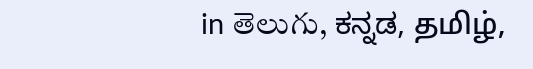in తెలుగు, ಕನ್ನಡ, தமிழ்,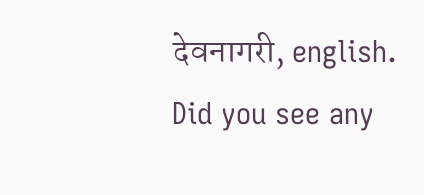देवनागरी, english.
Did you see any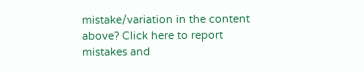mistake/variation in the content above? Click here to report mistakes and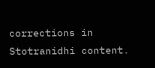corrections in Stotranidhi content.